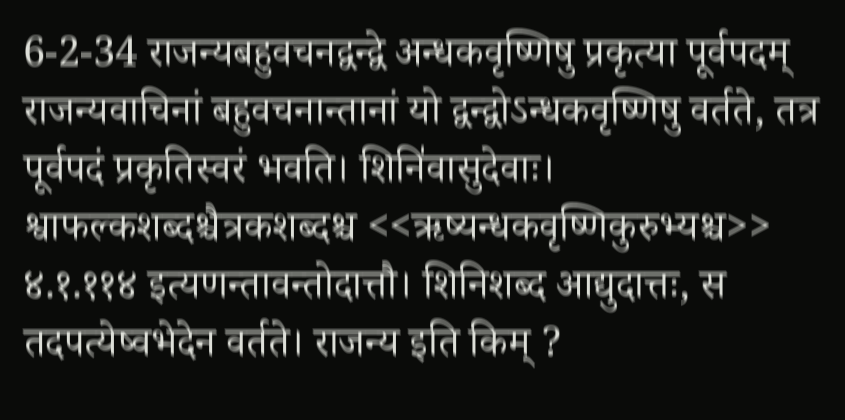6-2-34 राजन्यबहुवचनद्वन्द्वे अन्धकवृष्णिषु प्रकृत्या पूर्वपदम्
राजन्यवाचिनां बहुवचनान्तानां यो द्वन्द्वोऽन्धकवृष्णिषु वर्तते, तत्र पूर्वपदं प्रकृतिस्वरं भवति। शिनि॑वासुदेवाः। श्वाफल्कशब्दश्चैत्रकशब्दश्च <<ऋष्यन्धकवृष्णिकुरुभ्यश्च>> ४.१.११४ इत्यणन्तावन्तोदात्तौ। शिनिशब्द आद्युदात्तः, स तदपत्येष्वभेदेन वर्तते। राजन्य इति किम् ?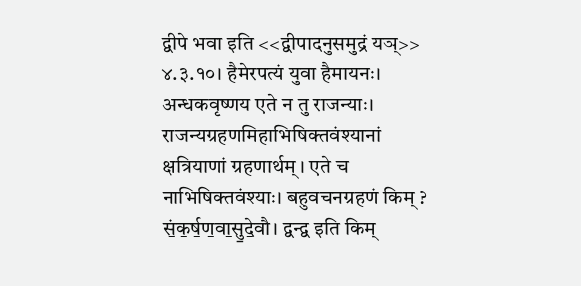द्वीपे भवा इति <<द्वीपादनुसमुद्रं यञ्>> ४.३.१०। हैमेरपत्यं युवा हैमायनः। अन्धकवृष्णय एते न तु राजन्याः। राजन्यग्रहणमिहाभिषिक्तवंश्यानां क्षत्रियाणां ग्रहणार्थम्। एते च नाभिषिक्तवंश्याः। बहुवचनग्रहणं किम् ? सं॒क॒र्ष॒ण॒वा॒सु॒दे॒वौ। द्वन्द्व इति किम्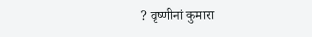? वृष्णीनां कुमारा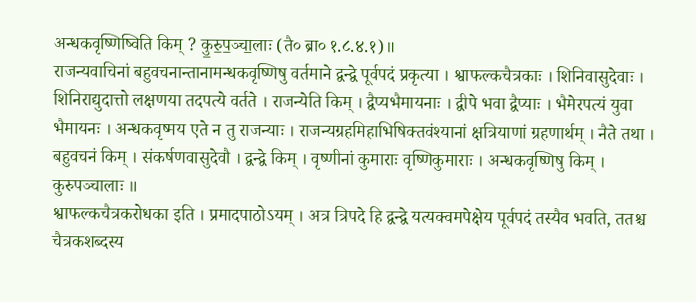अन्धकवृष्णिष्विति किम् ? कु॒रु॒प॒ञ्चा॒लाः (तै० ब्रा० १.८.४.१)॥
राजन्यवाचिनां बहुवचनान्तानामन्धकवृष्णिषु वर्तमाने द्वन्द्वे पूर्वपदं प्रकृत्या । श्वाफल्कचैत्रकाः । शिनिवासुदेवाः । शिनिराद्युदात्तो लक्षणया तदपत्ये वर्तते । राजन्येति किम् । द्वैप्यभैमायनाः । द्वीपे भवा द्वैप्याः । भैमेरपत्यं युवा भैमायनः । अन्धकवृष्मय एते न तु राजन्याः । राजन्यग्रहमिहाभिषिक्तवंश्यानां क्षत्रियाणां ग्रहणार्थम् । नैते तथा । बहुवचनं किम् । संकर्षणवासुदेवौ । द्वन्द्वे किम् । वृष्णीनां कुमाराः वृष्णिकुमाराः । अन्धकवृष्णिषु किम् । कुरुपञ्चालाः ॥
श्वाफल्कचैत्रकरोधका इति । प्रमादपाठोऽयम् । अत्र त्रिपदे हि द्वन्द्वे यत्यक्वमपेक्षेय पूर्वपदं तस्यैव भवति, ततश्च चैत्रकशब्दस्य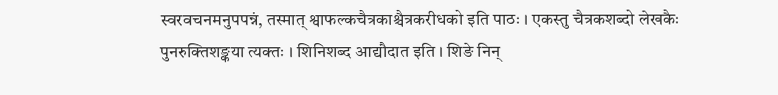स्वरवचनमनुपपन्नं, तस्मात् श्वाफल्कचैत्रकाश्चैत्रकरीधको इति पाठः । एकस्तु चैत्रकशब्दो लेखकैः पुनरुक्तिशङ्कया त्यक्तः । शिनिशब्द आद्यौदात इति । शिङे निन्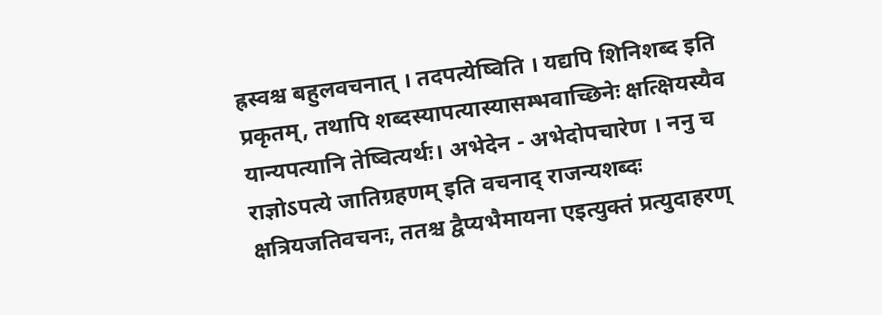ह्रस्वश्च बहुलवचनात् । तदपत्येष्विति । यद्यपि शिनिशब्द इति प्रकृतम्, तथापि शब्दस्यापत्यास्यासम्भवाच्छिनेः क्षत्क्षियस्यैव यान्यपत्यानि तेष्वित्यर्थः। अभेदेन - अभेदोपचारेण । ननु च राज्ञोऽपत्ये जातिग्रहणम् इति वचनाद् राजन्यशब्दः क्षत्रियजतिवचनः, ततश्च द्वैप्यभैमायना एइत्युक्तं प्रत्युदाहरण्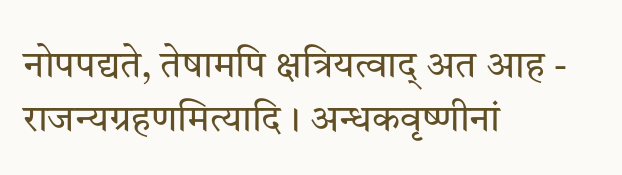नोपपद्यते, तेषामपि क्षत्रियत्वाद् अत आह - राजन्यग्रहणमित्यादि । अन्धकवृष्णीनां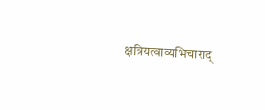क्षत्रियत्वाव्यभिचाराद्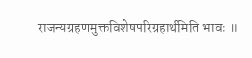राजन्यग्रहणमुक्तविशेषपरिग्रहार्थमिति भावः ॥